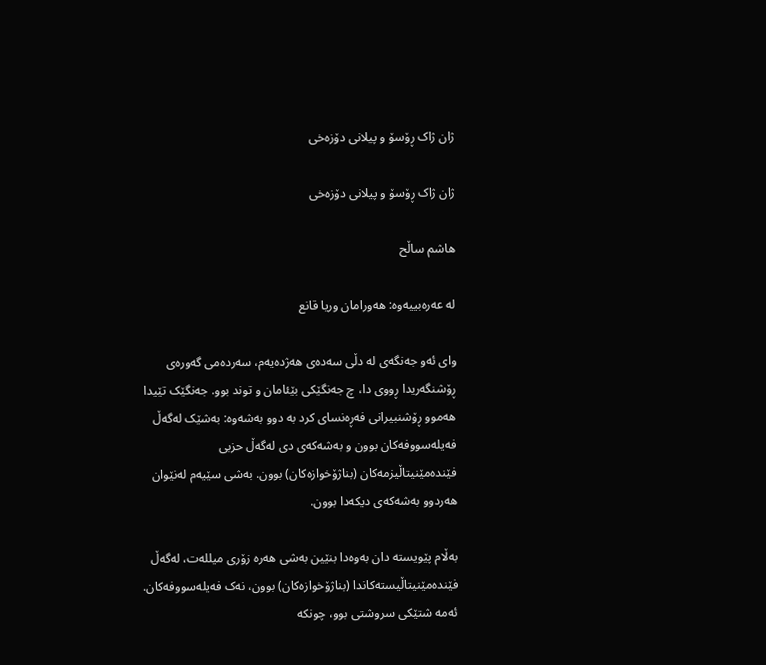ژان ژاک ڕۆسۆ و پیلانی دۆزەخی

ژان ژاک ڕۆسۆ و پیلانی دۆزەخی

هاشم ساڵح

لە عەرەبییەوە: هەورامان وریا قانع

وای ئەو جەنگەی لە دڵی سەدەی هەژدەیەم، سەردەمی گەورەی ڕۆشنگەریدا ڕووی دا، چ جەنگێکی بێئامان و توند بوو. جەنگێک تێیدا هەموو ڕۆشنبیرانی فەڕەنسای کرد بە دوو بەشەوە: بەشێک لەگەڵ فەیلەسووفەکان بوون و بەشەکەی دی لەگەڵ حزبی فێندەمێنیتاڵیزمەکان (بناژۆخوازەکان) بوون. بەشی سێیەم لەنێوان هەردوو بەشەکەی دیکەدا بوون.

بەڵام پێویستە دان بەوەدا بنێین بەشی هەرە زۆری میللەت، لەگەڵ فێندەمێنیتاڵیستەکاندا (بناژۆخوازەکان) بوون، نەک فەیلەسووفەکان. ئەمە شتێکی سروشتی بوو، چونکە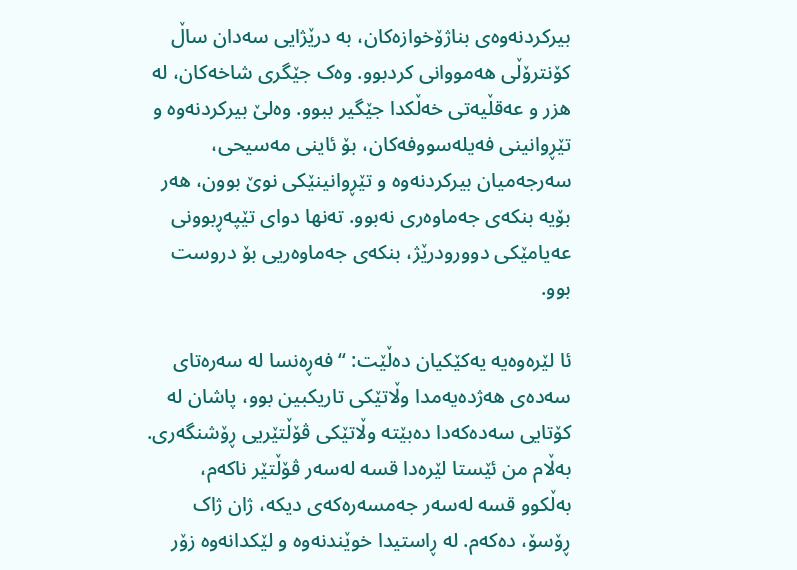بیرکردنەوەی بناژۆخوازەکان، بە درێژایی سەدان ساڵ کۆنترۆڵی هەمووانی کردبوو. وەک جێگری شاخەکان، لە هزر و عەقڵیەتی خەڵکدا جێگیر ببوو. وەلێ بیرکردنەوە و تێڕوانینی فەیلەسووفەکان، بۆ ئاینی مەسیحی، سەرجەمیان بیرکردنەوە و تێڕوانینێکی نوێ بوون، هەر بۆیە بنکەی جەماوەری نەبوو. تەنها دوای تێپەڕبوونی عەیامێکی دوورودرێژ، بنکەی جەماوەریی بۆ دروست بوو.

ئا لێرەوەیە یەکێکیان دەڵێت: “فەڕەنسا لە سەرەتای سەدەی هەژدەیەمدا وڵاتێکی تاریکبین بوو، پاشان لە کۆتایی سەدەکەدا دەبێتە وڵاتێکی ڤۆڵتێریی ڕۆشنگەری. بەڵام من ئێستا لێرەدا قسە لەسەر ڤۆڵتێر ناکەم، بەڵکوو قسە لەسەر جەمسەرەکەی دیکە، ژان ژاک ڕۆسۆ، دەکەم. لە ڕاستیدا خوێندنەوە و لێکدانەوە زۆر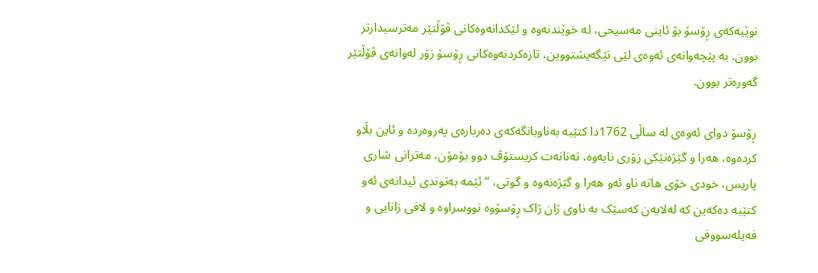نوێیەکەی ڕۆسۆ بۆ ئاینی مەسیحی، لە خوێندنەوه و لێکدانەوەکانی ڤۆڵتێر مەترسیدارتر بوون. بە پێچەوانەی ئەوەی لێی تێگەیشتووین، تازەکردنەوەکانی ڕۆسۆ زۆر لەوانەی ڤۆڵتێر گەورەتر بوون.

ڕۆسۆ دوای ئەوەی لە ساڵی 1762دا کتێبە بەناوبانگەکەی دەربارەی پەروەردە و ئاین بڵاو کردەوە، هەرا و گێژەنێکی زۆری نایەوە، تەنانەت کریستۆڤ دوو بۆمۆن، مەترانی شاری پاریس، خودی خۆی هاتە ناو ئەو هەرا و گێژەنەوە و گوتی، “ئێمە بەتوندی ئیدانەی ئەو کتێبە دەکەین کە لەلایەن کەسێک بە ناوی ژان ژاک ڕۆسۆوە نووسراوە و لافی زانایی و فەیلەسووفی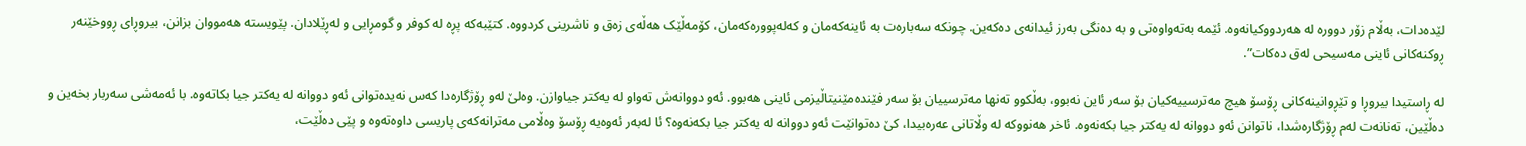لێدەدات، بەڵام زۆر دوورە لە هەردووکیانەوە. ئێمە بەتەواوەتی و بە دەنگی بەرز ئیدانەی دەکەین. چونکە سەبارەت بە ئاینەکەمان و کەلەپوورەکەمان، کۆمەڵێک هەڵەی زەق و ناشرینی کردووە. کتێبەکە پڕە لە کوفر و گومڕایی و لەڕێلادان. پێویستە هەمووان بزانن، بیروڕای ڕووخێنەر ڕوکنەکانی ئاینی مەسیحی لەق دەکات”.

لە ڕاستیدا بیروڕا و تێڕوانینەکانی ڕۆسۆ هیچ مەترسییەکیان بۆ سەر ئاین نەبوو، بەڵکوو تەنها مەترسییان بۆ سەر فێندەمێنیتاڵیزمی ئاینی هەبوو‌. ئەو دووانەش تەواو لە یەکتر جیاوازن. وەلێ لەو ڕۆژگارەدا کەس نەیدەتوانی ئەو دووانە لە یەکتر جیا بکاتەوە. با ئەمەشی سەربار بخەین و  دەڵێین، تەنانەت لەم ڕۆژگارەشدا، ناتوانن ئەو دووانە له ‌یەکتر جیا بکەنەوە. ئاخر هەنووکە لە وڵاتانی عەرەبیدا، کێ دەتوانێت ئەو دووانە لە یەکتر جیا بکەنەوە؟ ئا لەبەر ئەوەیە ڕۆسۆ وەڵامی مەترانەکەی پاریسی داوەتەوە و پێی دەڵێت،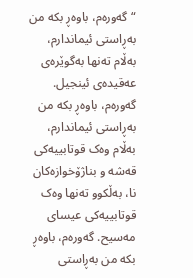“گەورەم، باوەڕ بکە من بەڕاستی ئیماندارم، بەڵام تەنها بەگوێرەی عەقیدەی ئینجیل. گەورەم، باوەڕ بکە من بەڕاستی ئیماندارم، بەڵام وەک قوتابییەکی قەشە و بناژۆخوازەکان نا، بەڵکوو تەنها وەک قوتابییەکی عیسای مەسیح. گەورەم، باوەڕ بکە من بەڕاستی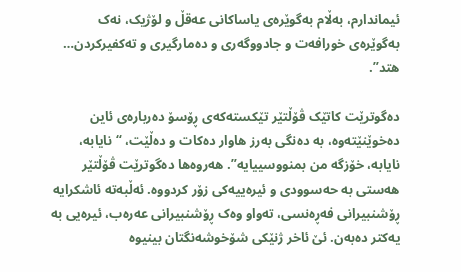ئیماندارم، بەڵام بەگوێرەی یاساکانی عەقڵ و لۆژیک، نەک بەگوێرەی خورافەت و جادووگەری و دەمارگیری و تەکفیرکردن… هتد”.

دەگوترێت کاتێک ڤۆڵتێر تێکستەکەی ڕۆسۆ دەربارەی ئاین دەخوێنێتەوە، بە دەنگی بەرز هاوار دەکات و دەڵێت، “نایابە، نایابە، خۆزگە من بمنووسییایە”. هەروەها دەگوترێت ڤۆڵتێر هەستی بە حەسوودی و ‌ئیرەییەکی زۆر کردووە. ئەڵبەتە ئاشکرایە ڕۆشنبیرانی فەڕەنسی، تەواو وەک ڕۆشنبیرانی عەرەب، ئیرەیی بە یەکتر دەبەن. ئێ ئاخر ژنێکی شۆخوشەنگتان بینیوە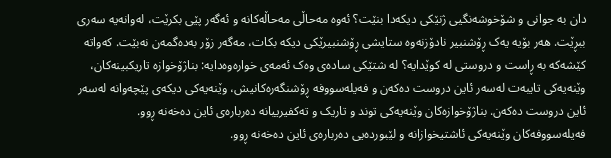دان بە جوانی و شۆخوشەنگیی ژنێکی دیکەدا بنێت؟ ئەوە مەحاڵی مەحاڵەکانە و ئەگەر پێی بکرێت، لەوانەیە سەری ببڕێت. هەر بۆیە یەک ڕۆشنبیر نادۆزنەوە ستایشی ڕۆشنبیرێکی دیکە بکات، مەگەر زۆر بەدەگمەن نەبێت. کەواتە کێشەکە بە ڕاست و دروستی لە کوێدایە‌؟ لە شتێکی سادەی وەک ئەمەی خوارەوەدایە: بناژۆخوازە تاریکبینەکان، وێنەیەکی تایبەت لەسەر ئاین دروست دەکەن و فەیلەسووفە ڕۆشنگەرەکانیش، وێنەیەکی دیکەی پێچەوانە لەسەر ئاین دروست دەکەن. بناژۆخوازەکان وێنەیەکی توند و تاریک و تەکفیرییانە دەربارەی ئاین دەخەنە ڕوو. فەیلەسووفەکان وێنەیەکی ئاشتیخوازانە و لێبوردەیی دەربارەی ئاین دەخەنە ڕوو.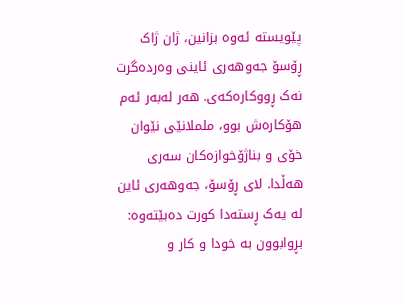پێویستە ئەوە بزانین، ژان ژاک ڕۆسۆ جەوهەری ئاینی وەردەگرت نەک ڕووکارەکەی. هەر لەبەر ئەم هۆکارەش بوو، ململانێی نێوان خۆی و بناژۆخوازەکان سەری هەڵدا. لای ڕۆسۆ، جەوهەری ئاین لە یەک ڕستەدا کورت دەبێتەوە: بڕوابوون بە خودا و کار و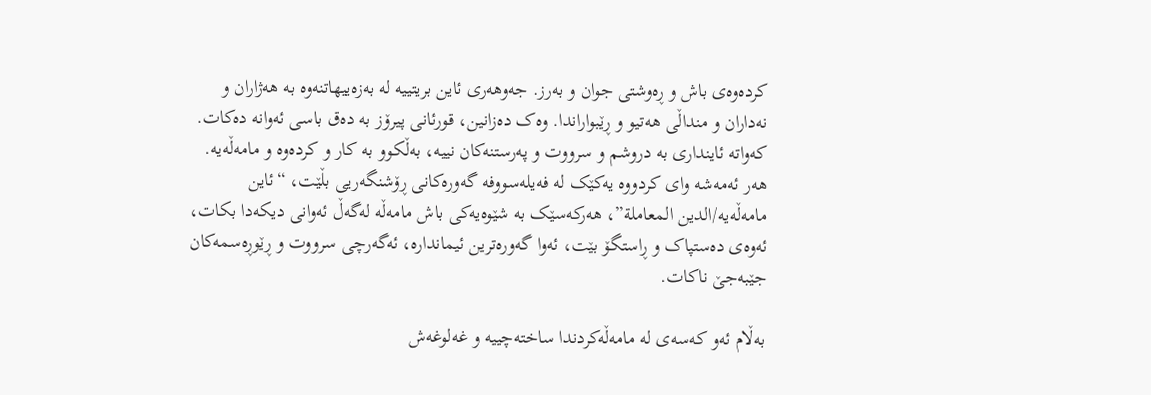کردەوەی باش‌ و ڕەوشتی جوان و بەرز. جەوهەری ئاین بریتییە لە بەزەییهاتنەوە بە هەژاران و نەداران و منداڵی هەتیو و ڕێبواراندا. وەک دەزانین، قورئانی پیرۆز بە دەق باسی ئەوانە دەکات. کەواتە ئاینداری بە دروشم و سرووت و پەرستنەکان نییە، بەڵکوو بە کار و کردەوە و مامەڵەیە. هەر ئەمەشە وای کردووە یەکێک لە فەیلەسووفە گەورەکانی ڕۆشنگەریی بڵێت، “ئاین مامەڵەیە/الدین المعاملة”، هەرکەسێک بە شێوەیەکی باش مامەڵە لەگەڵ ئەوانی دیکەدا بکات، ئەوەی دەستپاک و ڕاستگۆ بێت، ئەوا گەورەترین ئیماندارە، ئەگەرچی سرووت و ڕێوڕەسمەکان جێبەجێ ناکات.

بەڵام ئەو کەسەی لە مامەڵەکردندا ساختەچییە و غەلوغەش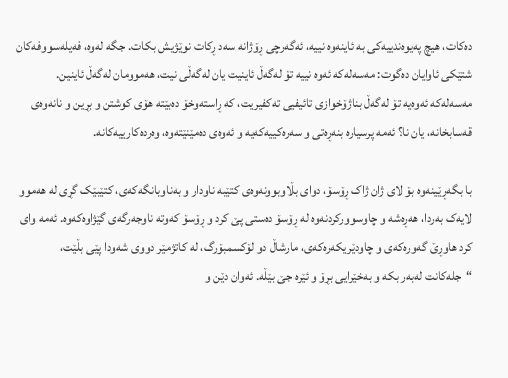دەکات، هیچ پەیوەندییەکی بە ئاینەوە نییە‌، ئەگەرچی ڕۆژانە سەد ڕکات نوێژیش بکات. جگە لەوە، فەیلەسووفەکان شتێکی ئاوایان دەگوت: مەسەلەکە ئەوە نییە تۆ لەگەڵ ئاینیت یان لەگەڵی نیت، هەموومان لەگەڵ ئاینین. مەسەلەکە ئەوەیە تۆ لەگەڵ بناژۆخوازی تائیفیی تەکفیریت، کە ڕاستەوخۆ دەبێتە هۆی کوشتن و بڕین و نانەوەی قەسابخانە، یان نا؟ ئەمە پرسیارە بنەڕەتی و سەرەکییەکەیە و ئەوەی دەمێنێتەوە، وەردەکارییەکانە.

با بگەڕێینەوە بۆ لای ژان ژاک ڕۆسۆ، دوای بڵاوبوونەوەی کتێبە ناودار و بەناوبانگەکەی، کتێبێک گڕی لە هەموو لایەک بەردا، هەڕەشە و چاوسوورکردنەوە لە ڕۆسۆ دەستی پێ کرد و ڕۆسۆ کەوتە ناوجەرگەی گێژاوەکەوە. ئەمە وای کرد هاوڕێ گەورەکەی و چاودێریکەرەکەی، مارشاڵ دو لۆکسمبۆرگ، لە کاتژمێر دووی شەودا پێی بڵێت، “جلەکانت لەبەر بکە و بەخێرایی بڕۆ و ئێرە جێ بێڵە. ئەوان دێن و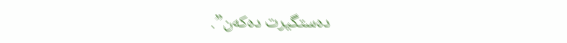دەستگیرت دەکەن”.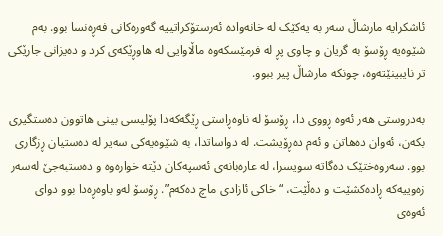ئاشکرایە مارشاڵ سەر بە یەکێک لە خانەوادە ئەرستۆکراتییە گەورەکانی فەڕەنسا بوو. بەم شێوەیە ڕۆسۆ بە گریان و چاوی پڕ لە فرمێسکەوە ماڵاوایی لە هاوڕێکەی کرد و دەیزانی جارێکی تر نایبینێتەوە، چونکە مارشاڵ پیر ببوو.

بەدروستی هەر ئەوە ڕووی دا، ڕۆسۆ لە ناوەڕاستی ڕێگەکەدا پۆلیسی بینی هاتوون دەستگیری بکەن، ئەوان دەهاتن و ئەم دەڕۆیشت. لە دواساتدا، بە شێوەیەکی سەیر لە دەستیان ڕزگاری بوو. سەروەختێک دەگاتە سویسرا، لە عارەبانەی ئەسپەکان دێتە خوارەوە و دەستبەجێ لەسەر زەوییەکە ڕادەکشێت و دەڵێت، “خاکی ئازادی ماچ دەکەم”. ڕۆسۆ لەو باوەڕەدا بوو دوای ئەوەی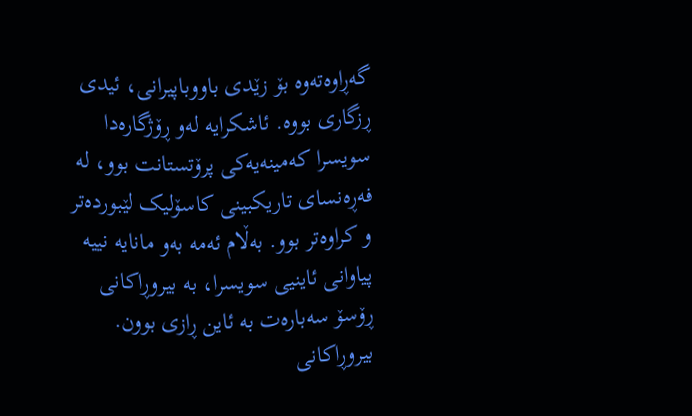گەڕاوەتەوە بۆ زێدی باووباپیرانی، ئیدی ڕزگاری بووە. ئاشکرایە لەو ڕۆژگارەدا سویسرا کەمینەیەکی پرۆتستانت بوو، لە فەڕەنسای تاریکبینی کاسۆلیک لێبوردەتر و کراوەتر بوو. بەڵام ئەمە بەو مانایە نییە پیاوانی ئاینیی سویسرا، بە بیروڕاکانی ڕۆسۆ سەبارەت بە ئاین ڕازی بوون. بیروڕاکانی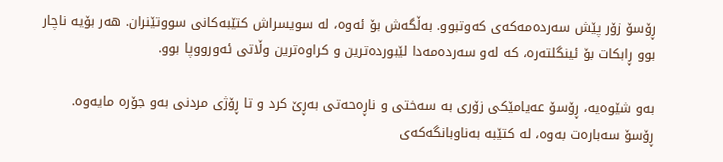ڕۆسۆ زۆر پێش سەردەمەکەی کەوتبوو. بەڵگەش بۆ ئەوە، لە سویسراش کتێبەکانی سووتێنران. هەر بۆیە ناچار بوو ڕابکات بۆ ئینگلتەرە، کە لەو سەردەمەدا لێبوردەترین و کراوەترین وڵاتی ئەورووپا بوو.

بەو شێوەیە، ڕۆسۆ عەیامێکی زۆری بە سەختی و ناڕەحەتی بەڕێ کرد و تا ڕۆژی مردنی بەو جۆرە مایەوە. ڕۆسۆ سەبارەت بەوە، لە کتێبە بەناوبانگەکەی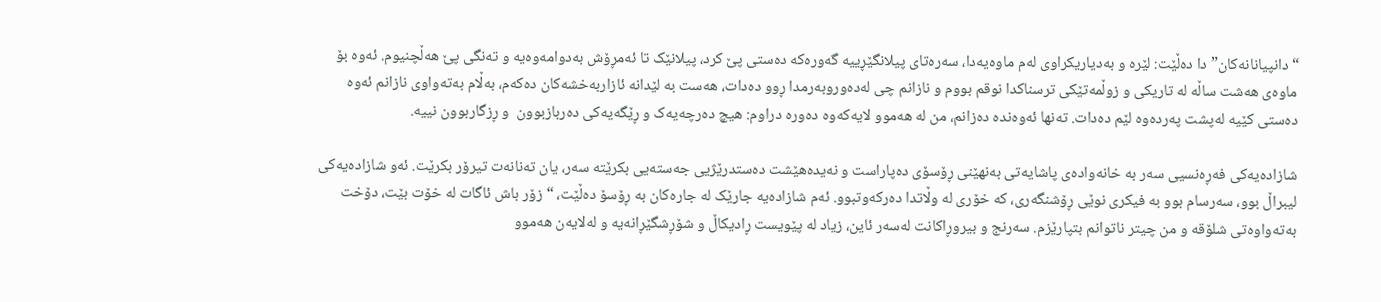“دانپیانانەکان”دا دەڵێت: لێرە و بەدیاریکراوی لەم ماوەیەدا، سەرەتای پیلانگێڕییە گەورەکە دەستی پێ کرد، پیلانێک تا ئەمڕۆش بەدوامەوەیە و تەنگی پێ هەڵچنیوم. ئەوە بۆ ماوەی هەشت ساڵە لە تاریکی و زوڵمەتێکی ترسناکدا نوقم بووم و نازانم چی لەدەوروبەرمدا ڕوو دەدات، هەست بە لێدانە ئازاربەخشەکان دەکەم، بەڵام بەتەواوی نازانم ئەوە دەستی کێیە لەپشت پەردەوە لێم دەدات. تەنها ئەوەندە دەزانم، من لە هەموو لایەکەوە دەورە دراوم: هیچ دەرچەیەک و ڕێگەیەکی دەربازبوون  و ڕزگاربوون نییە.

شازادەیەکی فەڕەنسیی سەر بە خانەوادەی پاشایەتی بەنهێنی ڕۆسۆی دەپاراست و نەیدەهێشت دەستدرێژیی جەستەیی بکرێتە سەر، یان تەنانەت تیرۆر بکرێت. ئەو شازادەیەکی لیبراڵ بوو، سەرسام بوو بە فیکری نوێی ڕۆشنگەری، کە خۆری لە وڵاتدا دەرکەوتبوو. ئەم شازادەیە جارێک لە جارەکان بە ڕۆسۆ دەڵێت، “زۆر باش ئاگات لە خۆت بێت، دۆخت بەتەواوەتی شلۆقە و من چیتر ناتوانم بتپارێزم. سەرنج و بیروڕاکانت لەسەر ئاین، زیاد لە پێویست ڕادیکاڵ و شۆڕشگێڕانەیە و لەلایەن هەموو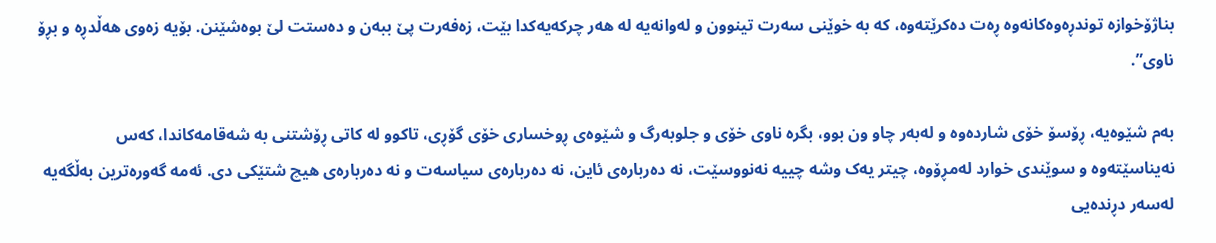بناژۆخوازە توندڕەوەکانەوە ڕەت دەکرێتەوە، کە بە خوێنی سەرت تینوون و لەوانەیە لە هەر چرکەیەکدا بێت، زەفەرت پێ ببەن و دەستت لێ بوەشێنن. بۆیە زەوی هەڵدڕە و بڕۆ ناوی”.

بەم شێوەیە، ڕۆسۆ خۆی شاردەوە و لەبەر چاو ون بوو، بگرە ناوی خۆی و جلوبەرگ و شێوەی ڕوخساری خۆی گۆڕی، تاکوو لە کاتی ڕۆشتنی بە شەقامەکاندا، کەس نەیناسێتەوە و سوێندی خوارد لەمڕۆوە، چیتر یەک وشە چییە نەنووسێت، نە دەربارەی ئاین، نە دەربارەی سیاسەت و نە دەربارەی هیچ شتێکی دی. ئەمە گەورەترین بەڵگەیە لەسەر دڕندەیی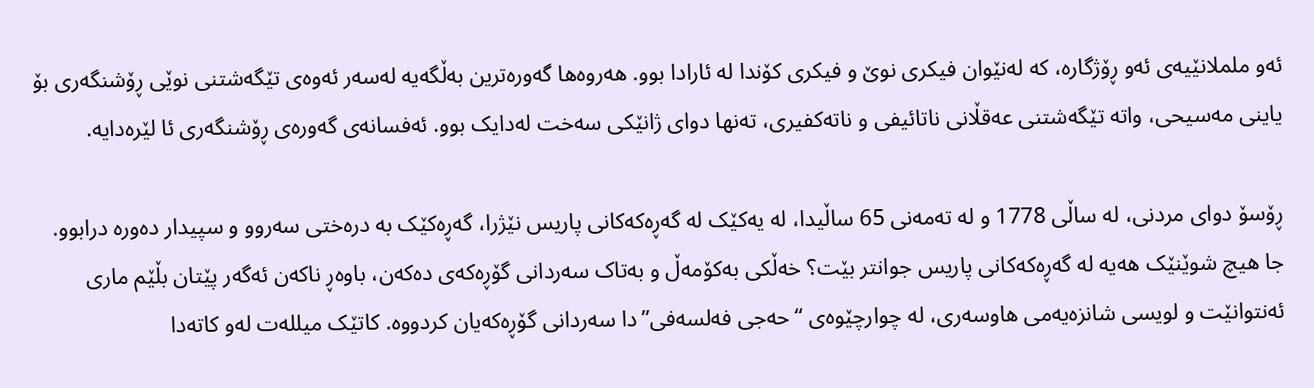ئەو ململانێیەی ئەو ڕۆژگارە، کە لەنێوان فیکری نوێ و فیکری کۆندا لە ئارادا بوو. هەروەها گەورەترین بەڵگەیە لەسەر ئەوەی تێگەشتنی نوێی ڕۆشنگەری بۆ یاینی مەسیحی، واتە تێگەشتنی عەقڵانی ناتائیفی و ناتەکفیری، تەنها دوای ژانێکی سەخت لەدایک بوو. ئەفسانەی گەورەی ڕۆشنگەری ئا لێرەدایە.

ڕۆسۆ دوای مردنی، لە ساڵی 1778 و لە تەمەنی 65 ساڵیدا، لە یەکێک لە گەڕەکەکانی پاریس نێژرا، گەڕەکێک بە درەختی سەروو و سپیدار دەورە درابوو. جا هیچ شوێنێک هەیە لە گەڕەکەکانی پاریس جوانتر بێت؟ خەڵکی بەکۆمەڵ و بەتاک سەردانی گۆڕەکەی دەکەن، باوەڕ ناکەن ئەگەر پێتان بڵێم ماری ئەنتوانێت و لویسی شانزەیەمی هاوسەری، لە چوارچێوەی “حەجی فەلسەفی”دا سەردانی گۆڕەکەیان کردووە. کاتێک میللەت لەو کاتەدا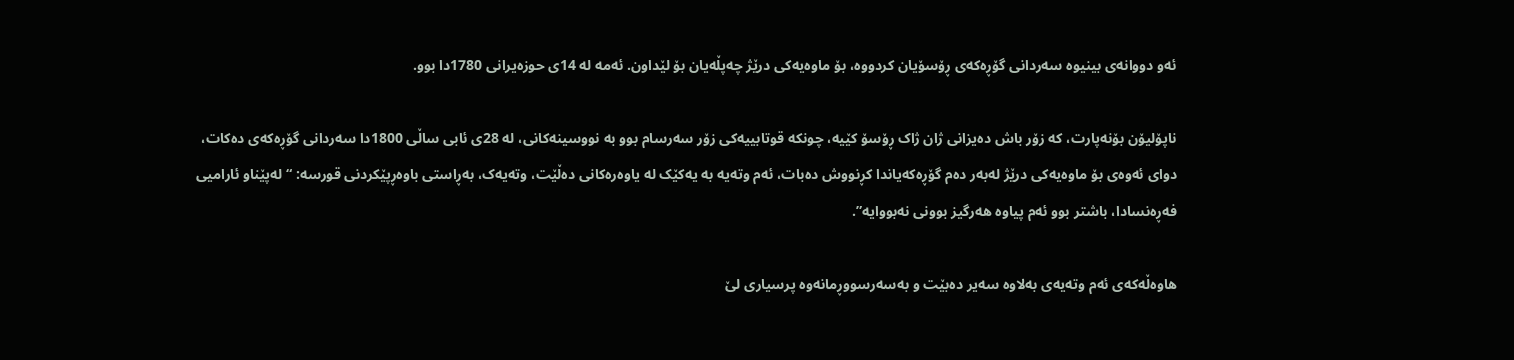ئەو دووانەی بینیوە سەردانی گۆڕەکەی ڕۆسۆیان کردووە، بۆ ماوەیەکی درێژ چەپڵەیان بۆ لێداون. ئەمە لە 14ی حوزەیرانی 1780دا بوو.

ناپۆلیۆن بۆنەپارت، کە زۆر باش دەیزانی ژان ژاک ڕۆسۆ کێیە، چونکە قوتابییەکی زۆر سەرسام بوو بە نووسینەکانی، لە 28ی ئابی ساڵی 1800دا سەردانی گۆڕەکەی دەکات، دوای ئەوەی بۆ ماوەیەکی درێژ لەبەر دەم گۆڕەکەیاندا کڕنووش دەبات، ئەم وتەیە‌ بە یەکێک لە یاوەرەکانی دەڵێت، وتەیەک‌، بەڕاستی باوەڕپێکردنی قورسە: “لەپێناو ئارامیی فەڕەنسادا، باشتر بوو ئەم پیاوە هەرگیز بوونی نەبووایە”.

هاوەڵەکەی ئەم وتەیەی بەلاوە سەیر دەبێت و بەسەرسووڕمانەوە پرسیاری لێ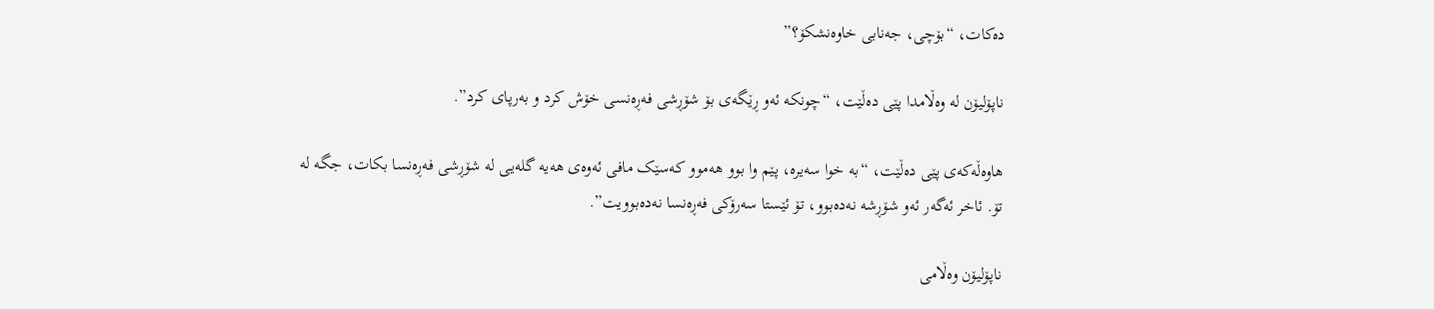دەکات، “بۆچی، جەنابی خاوەنشکۆ؟”

ناپۆلیۆن لە وەڵامدا پێی دەڵێت، “چونکە ئەو ڕێگەی بۆ شۆڕشی فەڕەنسی خۆش کرد و بەرپای کرد”.

هاوەڵەکەی پێی دەڵێت، “بە خوا سەیرە، پێم وا بوو هەموو کەسێک مافی ئەوەی هەیە گلەیی لە شۆڕشی فەڕەنسا بکات، جگە لە تۆ. ئاخر ئەگەر ئەو شۆڕشە نەدەبوو، تۆ ئێستا سەرۆکی فەڕەنسا نەدەبوویت”.

ناپۆلیۆن وەڵامی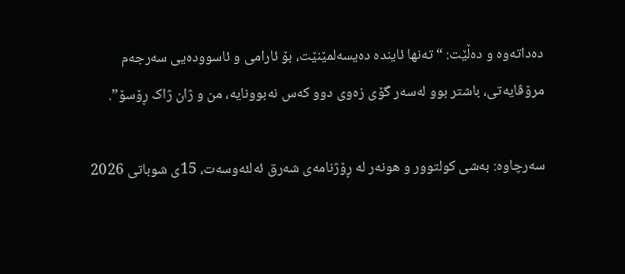دەداتەوە و دەڵێت: “تەنها ئایندە دەیسەلمێنێت، بۆ ئارامی و ئاسوودەیی سەرجەم مرۆڤایەتی، باشتر بوو لەسەر گۆی زەوی دوو کەس نەبوونایە، من و ژان ژاک ڕۆسۆ”.

سەرچاوە: بەشی کولتوور و هونەر لە ڕۆژنامەی شەرق ئەلئەوسەت، 15ی شوباتی 2026